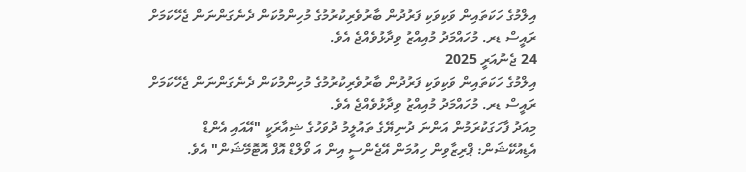އިލްމުގެ ހަކަތައިން ވަކިވަކި ފަރުދުން ބާރުވެރިކުރުމުގެ މުހިންމުކަން ދެނެގަންނަން ޖެހޭކަމަށް ރައީސް ޑރ. މުހައްމަދު މުއިއްޒު ވިދާޅުވެއްޖެ އެވެ.
24 ޖެނުއަރީ 2025
އިލްމުގެ ހަކަތައިން ވަކިވަކި ފަރުދުން ބާރުވެރިކުރުމުގެ މުހިންމުކަން ދެނެގަންނަން ޖެހޭކަމަށް ރައީސް ޑރ. މުހައްމަދު މުއިއްޒު ވިދާޅުވެއްޖެ އެވެ.
މިއަދު ފާހަގަކުރަމުން އަންނަ ދުނިޔޭގެ ތައުލީމު ދުވަހުގެ ޝިއާރަކީ "އޭއައި އެންޑް އެޑިއުކޭޝަން: ޕްރިޒާވިން ހިއުމަން އޭޖެންސީ އިން އަ ވޯލްޑް އޮފް އޮޓޮމޭޝަން" އެވެ.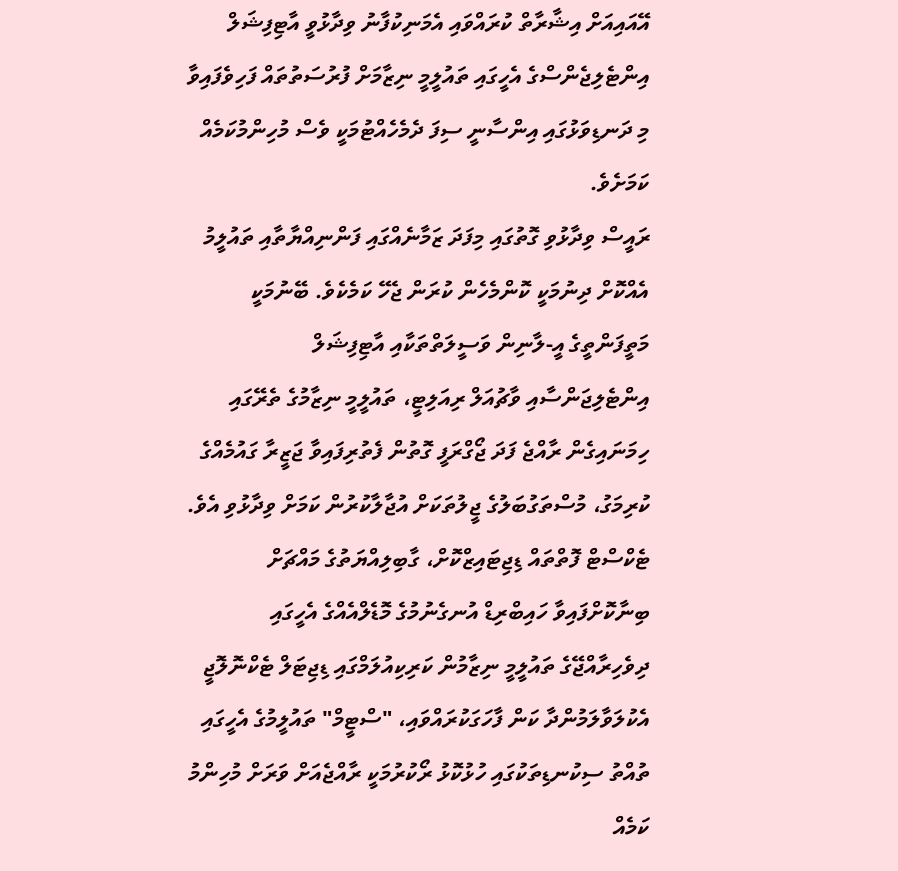އޭއައިއަށް އިޝާރާތް ކުރައްވައި އެމަނިކުފާނު ވިދާޅުވީ އާޓިފިޝަލް އިންޓެލިޖެންސްގެ އެހީގައި ތައުލީމީ ނިޒާމަށް ފުރުސަތުތައް ފަހިވެފައިވާ މި ދަނޑިވަޅުގައި އިންސާނީ ސިފަ ދެމެހެއްޓުމަކީ ވެސް މުހިންމުކަމެއް ކަމަށެވެ.
ރައީސް ވިދާޅުވި ގޮތުގައި މިފަދަ ޒަމާނެއްގައި ފަންނިއްޔާތާއި ތައުލީމު އެއްކޮށް ދިނުމަކީ ކޮންމެހެން ކުރަން ޖެހޭ ކަމެކެވެ. ބޭނުމަކީ މަތީފަންތީގެ އީ-ލާނިން ވަސީލަތްތަކާއި އާޓިފިޝަލް އިންޓެލިޖަންސާއި ވާޗުއަލް ރިއަލިޓީ، ތައުލީމީ ނިޒާމުގެ ތެރޭގައި ހިމަނައިގެން ރާއްޖެ ފަދަ ޖޯގްރަފީ ގޮތުން ފެތުރިފައިވާ ޖަޒީރާ ގައުމެއްގެ ކުރިމަގު، މުސްތަގުބަލުގެ ޖީލުތަކަށް އުޖާލާކުރުން ކަމަށް ވިދާޅުވި އެވެ.
ޓެކްސްޓް ފޮތްތައް ޑިޖިޓައިޒްކޮށް، ގާބިލިއްޔަތުގެ މައްޗަށް ބިނާކޮށްފައިވާ ހައިބްރިޑް އުނގެނުމުގެ މޮޑެލްއެއްގެ އެހީގައި ދިވެހިރާއްޖޭގެ ތައުލީމީ ނިޒާމުން ކަރިކިއުލަމްގައި ޑިޖިޓަލް ޓެކްނޮލޮޖީ އެކުލަވާލަމުންދާ ކަން ފާހަގަކުރައްވައި، "ސްޓީމް" ތައުލީމުގެ އެހީގައި ތުއްތު ސިކުނޑިތަކުގައި ހުޅުކޮޅު ރޯކުރުމަކީ ރާއްޖެއަށް ވަރަށް މުހިންމު ކަމެއް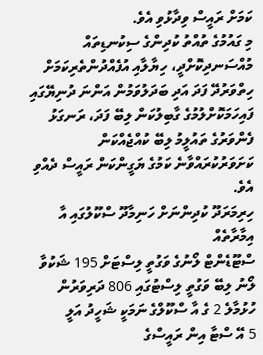ކަމަށް ރައީސް ވިދާޅުވި އެވެ.
މި ގައުމުގެ ތުއްތު ކުދިންގެ ސިކުނޑިތައް މުއްސަނދިކޮށްދީ، ހިޔާލާއި އުފެއްދުންތެރިކަމަށް ހިތްވަރުދޭ ފަދަ އަދި ބަދަލުވަމުން އަންނަ ދުނިޔޭގައި ފައިހަމަކޮށްލުމުގެ ގާބިލުކަން ލިބޭ ފަދަ، ރަނގަޅު ފެންވަރުގެ ތައުލީމު ލިބޭ ކުއްޖެއްކަން ކަށަވަރުކުރައްވާނެ ކަމުގެ ޔަގީންކަން ރައީސް ދެއްވި އެވެ.
ހިރިމަރަދޫ ކުދިންނަށް ހަނިމާދޫ ސްކޫލުގައި އާ އިމާރާތެއް
ސްޓޫޑެންޓް ލޯނުގެ ވަގުތީ ލިސްޓަށް 195 ޝަކުވާ
ލޯނު ލިބޭ ވަގުތީ ލިސްޓުގައި 806 ދަރިވަރުން
ހުޅުމާލެ 2 ގެ އާ ސްކޫލްގެ ނަމަކީ ޝަހީދު އަލީ
5 އޭ ސްޓާ އިން ރައީސްގެ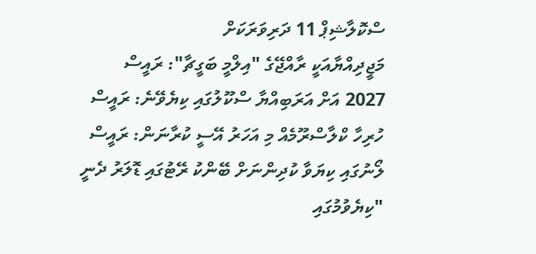ސްކޮލާޝިޕް 11 ދަރިވަރަކަށް
މަޖީދިއްޔާއަކީ ރާއްޖޭގެ "އިލްމީ ބަގީޗާ": ރައީސް
2027 އަށް އަރަބިއްޔާ ސްކޫލުގައި ކިޔެވޭނެ: ރައީސް
ހުރިހާ ކްލާސްރޫމެއް މި އަހަރު އޭސީ ކުރާނަން: ރައީސް
ލޯނުގައި ކިޔަވާ ކުދިންނަށް ބޭންކު ރޭޓުގައި ޑޮލަރު ދެނީ
"ކިޔެވުމުގައި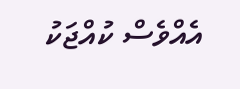އެއްވެސް ކުއްޖަކު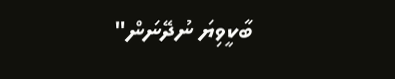ބާކީވިޔަ ނުދޭނަން"